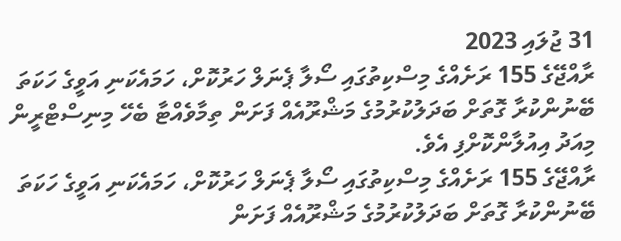31 ޖުލައި 2023
ރާއްޖޭގެ 155 ރަށެއްގެ މިސްކިތުގައި ސޯލާ ޕެނަލް ހަރުކޮށް، ހަމައެކަނި އަވީގެ ހަކަތަ ބޭނުންކުރާ ގޮތަށް ބަދަލުކުރުމުގެ މަޝްރޫއެއް ފަށަން ތިމާވެއްޓާ ބެހޭ މިނިސްޓްރީން މިއަދު އިއުލާންކޮށްފި އެވެ.
ރާއްޖޭގެ 155 ރަށެއްގެ މިސްކިތުގައި ސޯލާ ޕެނަލް ހަރުކޮށް، ހަމައެކަނި އަވީގެ ހަކަތަ ބޭނުންކުރާ ގޮތަށް ބަދަލުކުރުމުގެ މަޝްރޫއެއް ފަށަން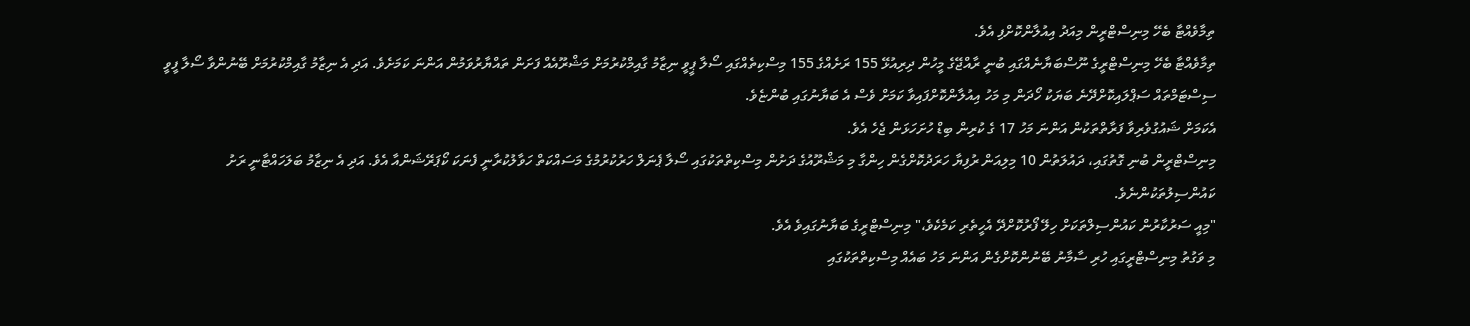ތިމާވެއްޓާ ބެހޭ މިނިސްޓްރީން މިއަދު އިއުލާންކޮށްފި އެވެ.
ތިމާވެއްޓާ ބެހޭ މިނިސްޓްރީގެ ނޫސްބަޔާނެއްގައި ބުނީ ރާއްޖޭގެ މީހުން ދިރިއުޅޭ 155 ރަށެއްގެ 155 މިސްކިތެއްގައި ސޯލާ ޕީވީ ނިޒާމު ގާއިމްކުރުމަށް މަޝްރޫއެއް ފަށަން ތައްޔާރުވަމުން އަންނަ ކަމަށެވެ. އަދި އެ ނިޒާމު ގާއިމްކުރުމަށް ބޭނުންވާ ސޯލާ ފީވީ ސިސްޓަމްތައް ސަޕްލައިކޮށްދޭނެ ބަޔަކު ހޯދަން މި މަހު އިއުލާންކޮށްފައިވާ ކަމަށް ވެސް އެ ބަޔާނުގައި ބުންޏެވެ.
އެކަމަށް ޝައުގުވެރިވާ ފަރާތްތަކުން އަންނަ މަހު 17 ގެ ކުރިން ބިޑް ހުށަހަޅަން ޖެހެ އެވެ.
މިނިސްޓްރީން ބުނި ގޮތުގައި، ދައުލަތުން 10 މިލިއަން ރުފިޔާ ހަރަދުކޮށްގެން ހިންގާ މި މަޝްރޫއުގެ ދަށުން މިސްކިތްތަކުގައި ސޯލާ ޕެނަލް ހަރުކުރުމުގެ މަސައްކަތް ހަވާލުކުރާނީ ފެނަކަ ކޯޕަރޭޝަންއާ އެވެ. އަދި އެ ނިޒާމު ބަލަހައްޓާނީ ރަށު ކައުންސިލުތަކުންނެވެ.
"މިއީ ސަރުކާރުން ކައުންސިލްތަކަށް ހިލޭ ފޯރުކޮށްދޭ އެހީތެރި ކަމެކެވެ،" މިނިސްޓްރީގެ ބަޔާނުގައިވެ އެވެ.
މި ވަގުތު މިނިސްޓްރީގައި ހުރި ސާމާނު ބޭނުންކޮށްގެން އަންނަ މަހު ބައެއް މިސްކިތްތަކުގައި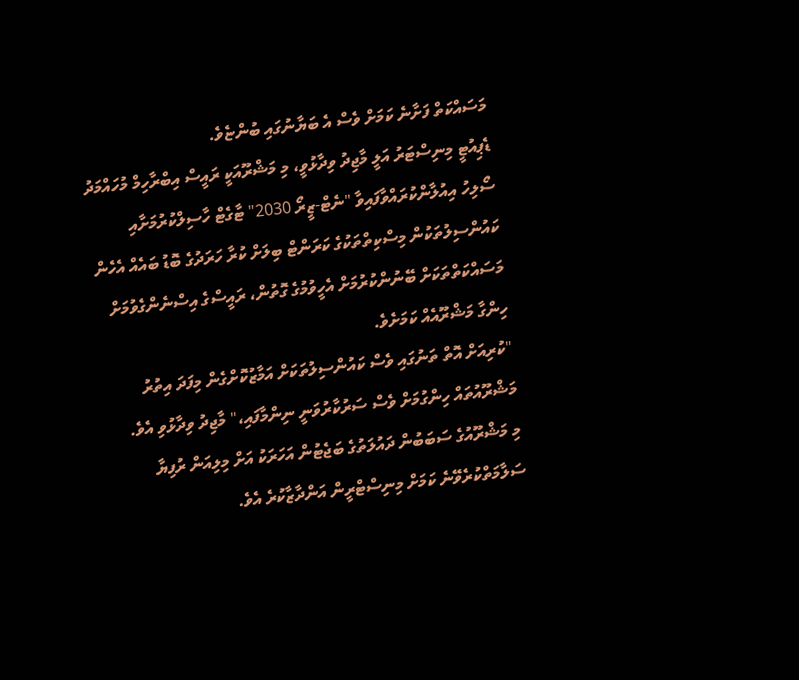މަސައްކަތް ފަށާނެ ކަމަށް ވެސް އެ ބަޔާނުގައި ބުންޏެވެ.
ޑެޕިއުޓީ މިނިސްޓަރު އަލީ މާޖިދު ވިދާޅުވީ، މި މަޝްރޫއަކީ ރައީސް އިބްރާހިމް މުހައްމަދު ސޯލިހު އިއުލާންކުރައްވާފައިވާ "ނެޓް-ޒީރޯ 2030" ޓާގެޓް ހާސިލްކުރުމަށާއި ކައުންސިލުތަކުން މިސްކިތްތަކުގެ ކަރަންޓް ބިލަށް ކުރާ ހަރަދުގެ ބޮޑު ބައެއް އެހެން މަސައްކަތްތަކަށް ބޭނުންކުރުމަށް އެހީވުމުގެ ގޮތުން، ރައީސްގެ އިސްނެންގެވުމަށް ހިންގާ މަޝްރޫއެއް ކަމަށެވެ.
"ކުރިއަށް އޮތް ތަނުގައި ވެސް ކައުންސިލުތަކަށް އަމާޒުކޮށްގެން މިފަދަ އިތުރު މަޝްރޫއުތައް ހިންގުމަށް ވެސް ސަރުކާރުވަނީ ނިންމާފައި،" މާޖިދު ވިދާޅުވި އެވެ.
މި މަޝްރޫއުގެ ސަބަބުން ދައުލަތުގެ ބަޖެޓުން އަހަރަކު އަށް މިލިއަން ރުފިޔާ ސަލާމަތްކުރެވޭނެ ކަމަށް މިނިސްޓްރީން އަންދާޒާކުރެ އެވެ.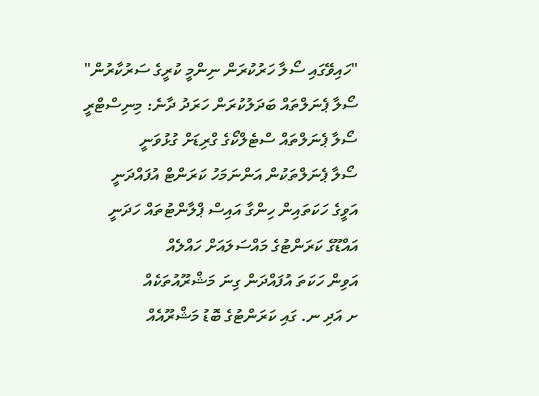"ހައިވޭގައި ސޯލާ ހަރުކުރަން ނިންމީ ކުރީގެ ސަރުކާރުން"
ސޯލާ ޕެނަލްތައް ބަދަލުކުރަން ހަރަދު ދާނެ: މިނިސްޓްރީ
ސޯލާ ޕެނަލްތައް ސްޓެލްކޯގެ ގްރިޑަށް ގުޅުވަނީ
ސޯލާ ޕެނަލްތަކުން އަންނަމަހު ކަރަންޓް އުފައްދަނީ
އަވީގެ ހަކަތައިން ހިންގާ އައިސް ޕްލާންޓުތައް ހަދަނީ
އައްޑޫގެ ކަރަންޓުގެ މައްސަލައަށް ހައްލެއް
އަވިން ހަކަތަ އުފައްދަން ގިނަ މަޝްރޫއުތަކެއް
ށ އަދި ނ. ގައި ކަރަންޓުގެ ބޮޑު މަޝްރޫއެއް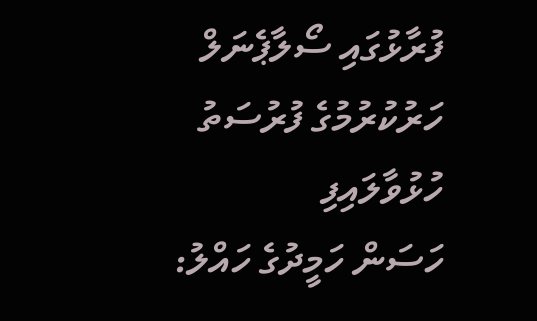ފުރާޅުގައި ސޯލާޕެނަލް ހަރުކުރުމުގެ ފުރުސަތު ހުޅުވާލައިފި
ހަސަން ހަމީދުގެ ހައްލު: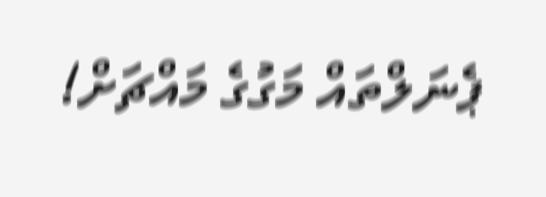ޕެނަލްތައް މަގުގެ މައްޗަށް!